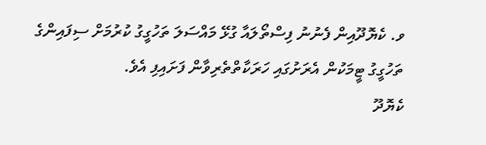ވ. ކެޔޮދޫއިން ފެނުނު ފިސްތޯލައާ ގުޅޭ މައްސަލަ ތަހުގީގު ކުރުމަށް ސިފައިންގެ ތަހުގީގު ޓީމަކުން އެރަށުގައި ހަރަކާތްތެރިވާން ފަށައިފި އެވެ.
ކެޔޮދޫ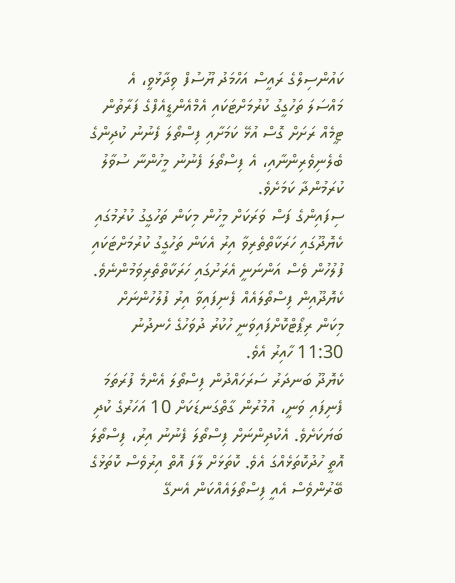ކައުންސިލްގެ ރައީސް އަހްމަދު ޔޫސުފް ވިދާޅުވީ، އެ މައްސަލަ ތަހުގީގު ކުރުމަށްޓަކައި އެމްއެންޑީއެފްގެ ފަރާތުން ޓީމެއް ރަށަށް ގޮސް އުޅޭ ކަމަށާއި ފިސްތޯލަ ފެނުނު ކުދިންގެ ބެލެނިވެރިންނާއި، އެ ފިސްތޯލަ ފެނުނު މީހުންނާ ސުވާލު ކުރަމުންދާ ކަމަށެވެ.
ސިފައިންގެ ފަސް ވަރަކަށް މީހުން މިކަން ތަހުގީގު ކުރުމުގައި ކެޔޮދޫގައި ހަރަކާތްތެރިވާ އިރު އެކަން ތަހުގީގު ކުރުމަށްޓަކައި ފުލުހުން ވެސް އަންނަނީ އެރަށުގައި ހަރަކާތްތެރިވަމުންނެވެ.
ކެޔޮދޫއިން ފިސްތޯލައެއް ފެނިފައިވާ އިރު ފުލުހުންނަށް މިކަން ރިޕޯޓްކޮށްފައިވަނީ ހުކުރު ދުވަހުގެ ހެނދުނު 11:30 ހާއިރު އެވެ.
ކެޔޮދޫ ބަނދަރު ސަރަހައްދުން ފިސްތޯލަ އެންމެ ފުރަތަމަ ފެނިފައި ވަނީ، އުމުރުން ގާތްގަނޑަކަށް 10 އަހަރުގެ ކުދި ބަޔަކަށެވެ. އެކުދިންނަށް ފިސްތޯލަ ފެނުނު އިރު، ފިސްތޯލަ އޮތީ ހުދުކޮތަޅެއްގަ އެވެ. ކޮތަޅަށް ލާފަ އޮތް އިރުވެސް ކޮތަޅުގެ ބޭރުންވެސް އެއީ ފިސްތޯލައެއްކަން އެނގޭ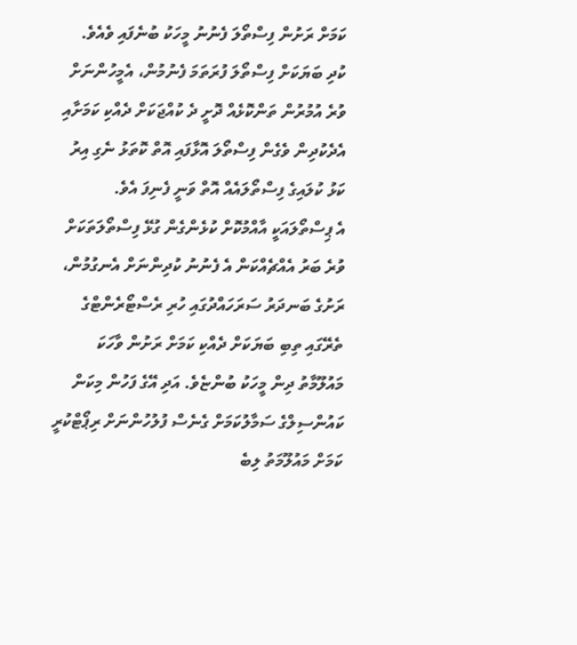ކަމަށް ރަށުން ފިސްތޯލަ ފެނުނު މީހަކު ބުނެފައި ވެއެވެ.
ކުދި ބަޔަކަށް ފިސްތޯލަ ފުރަތަމަ ފެނުމުން، އެމީހުންނަށް ވުރެ އުމުރުން ތަންކޮޅެއް ދޮށީ ދެ ކުއްޖަކަށް ދެއްކި ކަމަށާއި އެދެކުދިން ވެގެން ފިސްތޯލަ އޮޅާފައި އޮތް ކޮތަޅު ނެގި އިރު ކަޅު ކުލައިގެ ފިސްތޯލައެއް އޮތް ވަނީ ފެނިފަ އެވެ.
އެ ޕިސްތޯލައަކީ އާއްމުކޮށް ކުޅެންގެން ގުޅޭ ފިސްތޯލަތަކަށް ވުރެ ބަރު އެއްޗެއްކަން އެ ފެނުނު ކުދިންނަށް އެނގުމުން، ރަށުގެ ބަނދަރު ސަރަހައްދުގައި ހުރި ރެސްޓޯރެންޓްގެ ތެރޭގައި ތިބި ބަޔަކަށް ދެއްކި ކަމަށް ރަށުން ވާހަކަ މައުލޫމާތު ދިން މީހަކު ބުންޏެވެ. އަދި އޭގެ ފަހުން މިކަން ކައުންސިލްގެ ސަމާލުކަމަށް ގެނެސް ފުލުހުންނަށް ރިޕޯޓްކުރީ ކަމަށް މައުލޫމަތު ލިބެ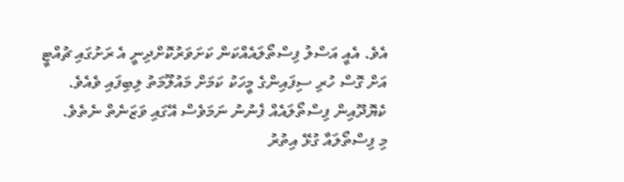އެވެ. އެއީ އަސްލު ފިސްތޯލައެއްކަން ކަށަވަރުކޮށްދިނީ އެ ރަށުގައި ޗުއްޓީ އަށް ގޮސް ހުރި ސިފައިންގެ މީހަކު ކަމަށް މައުލޫމަތު ލިބިފައި ވެއެވެ.
ކެޔޮދޫއިން ފިސްތޯލައެއް ފެނުނު ނަމަވެސް އޭގައި ވަޒަނެތް ނެތެވެ.
މި ފިސްތޯލައާ ގުޅޭ އިތުރު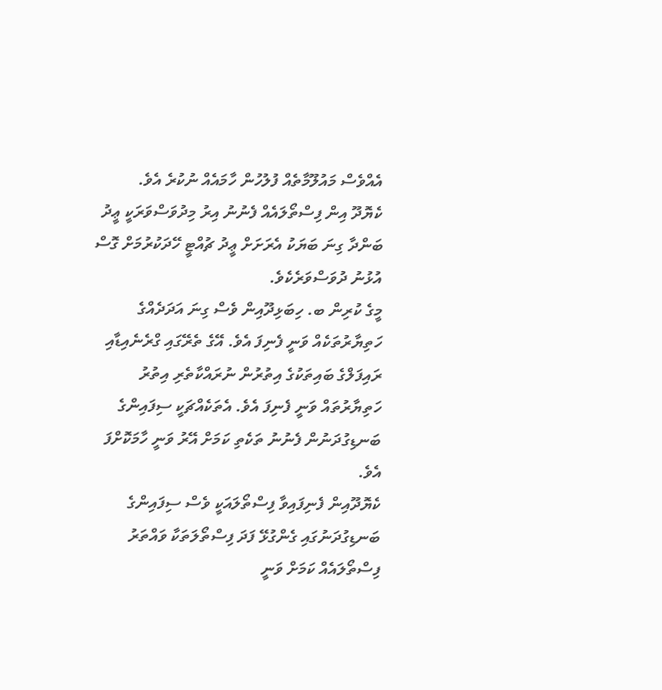އެއްވެސް މައުލޫމާތެއް ފުލުހުން ހާމައެއް ނުކުރެ އެވެ.
ކެޔޮދޫ އިން ފިސްތޯލައެއް ފެނުނު އިރު މިދުވަސްވަރަކީ ޢީދު ބަންދާ ގިނަ ބަޔަކު އެރަށަށް ޢީދު ޗުއްޓީ ހޭދަކުރުމަށް ގޮސް އުޅުނު ދުވަސްވަރެކެވެ.
މީގެ ކުރިން ބ. ހިބަޅިދޫއިން ވެސް ގިނަ އަދަދެއްގެ ހަތިޔާރުތަކެއް ވަނީ ފެނިފަ އެވެ. އޭގެ ތެރޭގައި ގްރެނެއިޑާއި ރައިފަލްގެ ބައިތަކުގެ އިތުރުން ނުރައްކާތެރި އިތުރު ހަތިޔާރުތައް ވަނީ ފެނިފަ އެވެ. އެތަކެއްޗަކީ ސިފައިންގެ ބަނޑިގުދަނުން ފެނުނު ތަކެތި ކަމަށް އޭރު ވަނީ ހާމަކޮށްފަ އެވެ.
ކެޔޮދޫއިން ފެނިފައިވާ ފިސްތޯލައަކީ ވެސް ސިފައިންގެ ބަނޑިގުދަނުގައި ގެންގުޅޭ ފަދަ ފިސްތޯލަތަކާ ވައްތަރު ފިސްތޯލައެއް ކަމަށް ވަނީ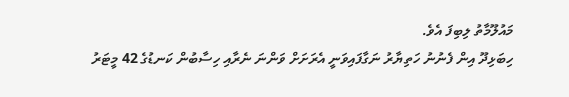މައުލޫމާތު ލިބިފަ އެވެ.
ހިބަޅިދޫ އިން ފެނުނު ހަތިޔާރު ނަގާފައިވަނީ އެރަށަށް ވަންނަ ނެރާއި ހިސާބުން ކަނޑުގެ 42 މީޓަރު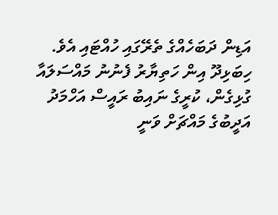އަޑިން ދަބަހެއްގެ ތެރޭގައި ހުއްޓައި އެވެ.
ހިބަޅިދޫ އިން ހަތިޔާރު ފެނުނު މައްސަލައާ ގުޅިގެން، ކުރީގެ ނައިބު ރައީސް އަހްމަދު އަދީބުގެ މައްޗަށް ވަނީ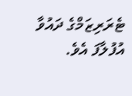ޓެރަރިޒަމްގެ ދައުވާ އުފުލާފަ އެވެ.